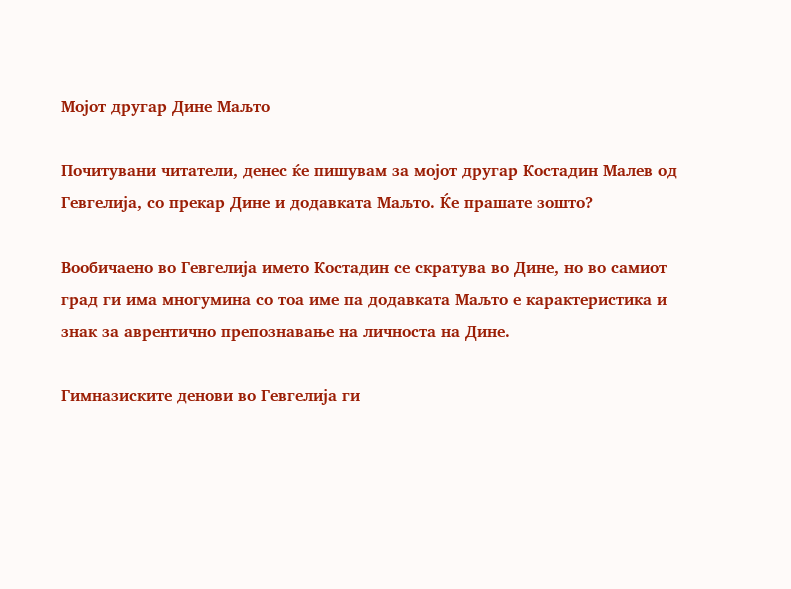Мојот другар Дине Маљто

Почитувани читатели, денес ќе пишувам за мојот другар Костадин Малев од Гевгелија, со прекар Дине и додавката Маљто. Ќе прашате зошто?

Вообичаено во Гевгелија името Костадин се скратува во Дине, но во самиот град ги има многумина со тоа име па додавката Маљто е карактеристика и знак за аврентично препознавање на личноста на Дине.

Гимназиските денови во Гевгелија ги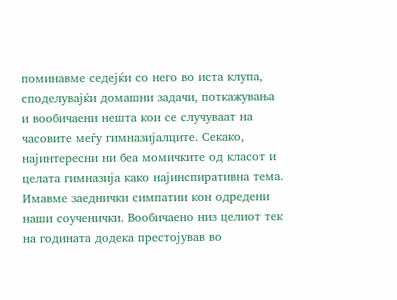поминавме седејќи со него во иста клупа, споделувајќи домашни задачи, поткажувања и вообичаени нешта кои се случуваат на часовите меѓу гимназијалците. Секако, најинтересни ни беа момичките од класот и целата гимназија како најинспиративна тема. Имавме заеднички симпатии кон одредени наши соученички. Вообичаено низ целиот тек на годината додека престојував во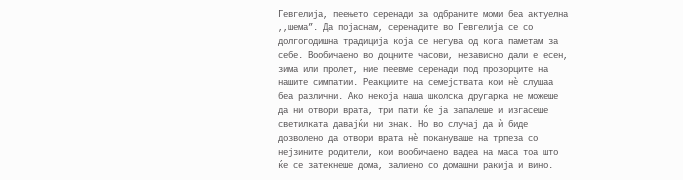Гевгелија, пеењето серенади за одбраните моми беа актуелна ,,шема”. Да појаснам, серенадите во Гевгелија се со долгогодишна традиција која се негува од кога паметам за себе. Вообичаено во доцните часови, независно дали е есен, зима или пролет, ние пеевме серенади под прозорците на нашите симпатии. Реакциите на семејствата кои нѐ слушаа беа различни. Ако некоја наша школска другарка не можеше да ни отвори врата, три пати ќе ја запалеше и изгасеше светилката давајќи ни знак. Но во случај да ѝ биде дозволено да отвори врата нѐ покануваше на трпеза со нејзините родители, кои вообичаено вадеа на маса тоа што ќе се затекнеше дома, залиено со домашни ракија и вино.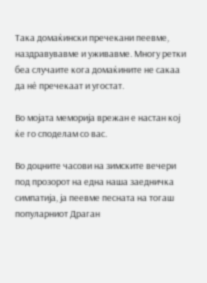Така домаќински пречекани пеевме, наздравувавме и уживавме. Многу ретки беа случаите кога домаќините не сакаа да нѐ пречекаат и угостат.

Во мојата меморија врежан е настан кој ќе го споделам со вас.

Во доцните часови на зимските вечери под прозорот на една наша заедничка симпатија, ја пеевме песната на тогаш популарниот Драган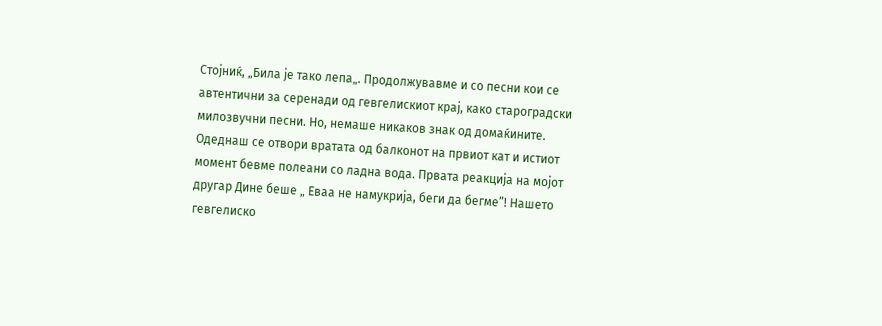Стојниќ, „Била је тако лепа„. Продолжувавме и со песни кои се автентични за серенади од гевгелискиот крај, како староградски милозвучни песни. Но, немаше никаков знак од домаќините. Одеднаш се отвори вратата од балконот на првиот кат и истиот момент бевме полеани со ладна вода. Првата реакција на мојот другар Дине беше „ Еваа не намукрија, беги да бегме”! Нашето гевгелиско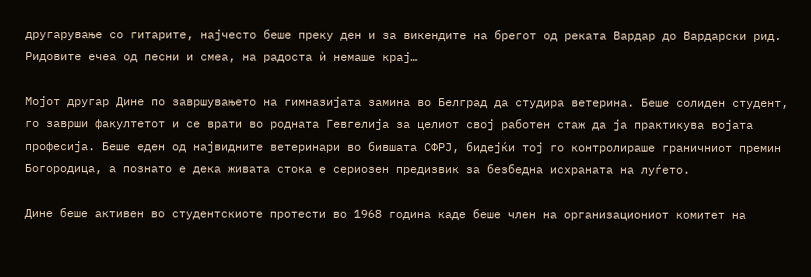другарување со гитарите, најчесто беше преку ден и за викендите на брегот од реката Вардар до Вардарски рид. Ридовите ечеа од песни и смеа, на радоста ѝ немаше крај…

Мојот другар Дине по завршувањето на гимназијата замина во Белград да студира ветерина. Беше солиден студент, го заврши факултетот и се врати во родната Гевгелија за целиот свој работен стаж да ја практикува војата професија. Беше еден од највидните ветеринари во бившата СФРЈ, бидејќи тој го контролираше граничниот премин Богородица, а познато е дека живата стока е сериозен предизвик за безбедна исхраната на луѓето.

Дине беше активен во студентскиоте протести во 1968 година каде беше член на организациониот комитет на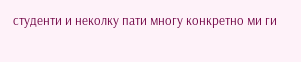студенти и неколку пати многу конкретно ми ги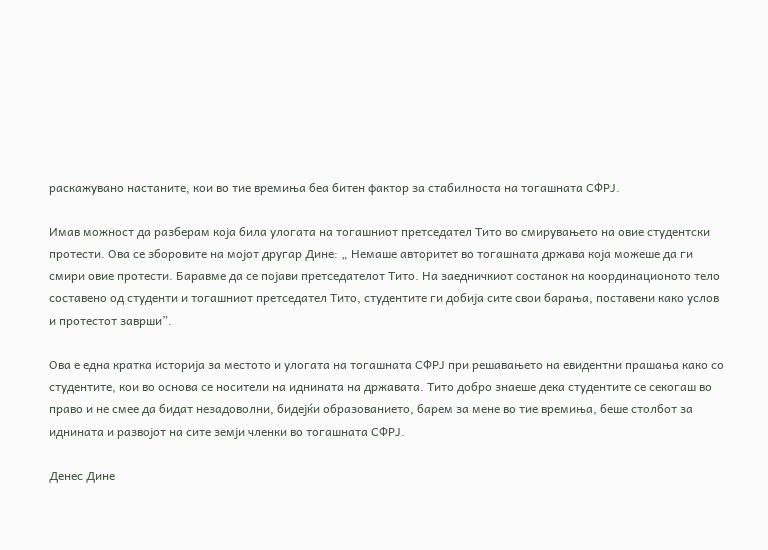раскажувано настаните, кои во тие времиња беа битен фактор за стабилноста на тогашната СФРЈ.

Имав можност да разберам која била улогата на тогашниот претседател Тито во смирувањето на овие студентски протести. Ова се зборовите на мојот другар Дине: „ Немаше авторитет во тогашната држава која можеше да ги смири овие протести. Баравме да се појави претседателот Тито. На заедничкиот состанок на координационото тело составено од студенти и тогашниот претседател Тито, студентите ги добија сите свои барања, поставени како услов и протестот заврши”.

Ова е една кратка историја за местото и улогата на тогашната СФРЈ при решавањето на евидентни прашања како со студентите, кои во основа се носители на иднината на државата. Тито добро знаеше дека студентите се секогаш во право и не смее да бидат незадоволни, бидејќи образованието, барем за мене во тие времиња, беше столбот за иднината и развојот на сите земји членки во тогашната СФРЈ.

Денес Дине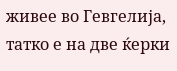живее во Гевгелија, татко е на две ќерки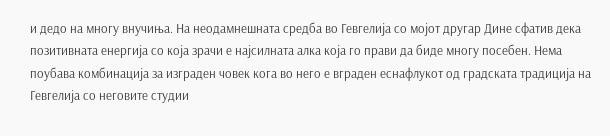и дедо на многу внучиња. На неодамнешната средба во Гевгелија со мојот другар Дине сфатив дека позитивната енергија со која зрачи е најсилната алка која го прави да биде многу посебен. Нема поубава комбинација за изграден човек кога во него е вграден еснафлукот од градската традиција на Гевгелија со неговите студии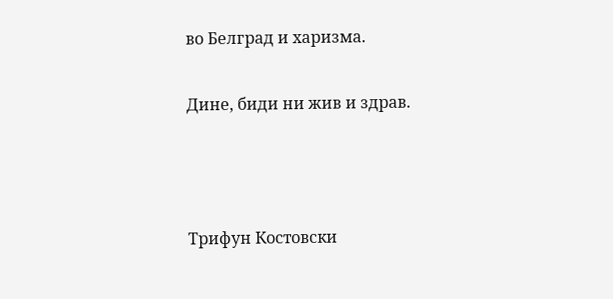во Белград и харизма.

Дине, биди ни жив и здрав.



Трифун Костовски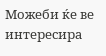Можеби ќе ве интересира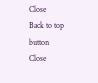Close
Back to top button
Close